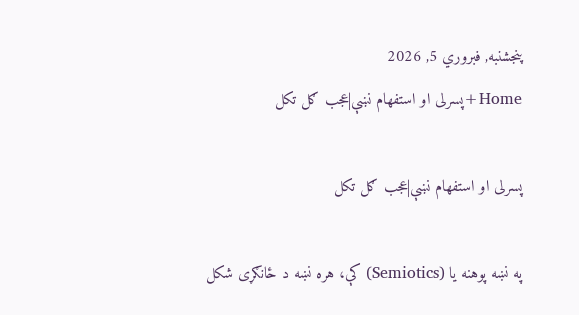پنجشنبه, فبروري 5, 2026
Home+پسرلی او استفهام نښې|عجب ګل تکل

پسرلی او استفهام نښې|عجب ګل تکل

په نښه پوهنه يا (Semiotics) کې، هره نښه د ځانګړی شکل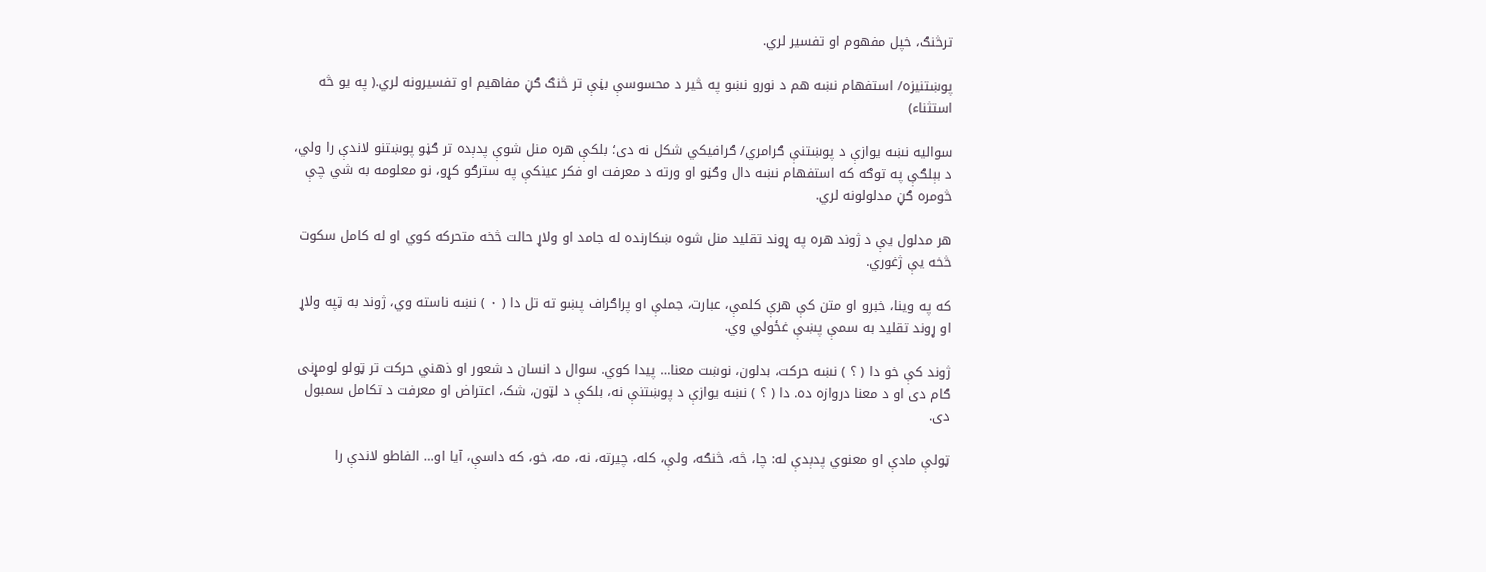ترڅنګ، خپل مفهوم او تفسير لري.

پوښتنيزه/ استفهام نښه هم د‌ نورو نښو په څير د محسوسې بڼې تر څنګ ګڼ مفاهیم او تفسيرونه لري.( په‌ يو څه استثناء)

سواليه نښه یوازې د پوښتنې ګرامري/ ګرافيکي شکل نه دی؛ بلکې هره منل شوې پدېده‌ تر ګڼو پوښتنو لاندې را ولي، د بېلګې په توګه که استفهام نښه دال وګڼو او ورته د معرفت او فکر عينکې په سترګو کړو، نو معلومه به شي چې څومره ګڼ مدلولونه لري.

هر مدلول يې د ژوند‌ هره په ړوند تقليد منل شوه ښکارنده له جامد او ولاړ حالت څخه متحرکه کوي او له‌ کامل سکوت څخه يې ژغوري.

که په وينا، خبرو او متن کې هرې کلمې، عبارت، جملې او پراګراف پښو ته تل دا ( ۰ ) نښه ناسته وي، ژوند به ټپه ولاړ او ړوند تقليد به سمې پښې غځولي وي.

ژوند کې خو دا ( ؟ ) نښه حرکت، بدلون، نوښت معنا… پيدا کوي. سوال د انسان د شعور او ذهني حرکت تر ټولو لومړنی ګام دی او د معنا دروازه ده. دا ( ؟ ) نښه یوازې د پوښتنې نه، بلکې د لټون، شک، اعتراض او معرفت د تکامل سمبول دی.

ټولې مادې او معنوي پدېدې له: چا، څه، څنګه، ولې، کله، چيرته، نه، مه، خو، که داسې، آيا او… الفاطو لاندې را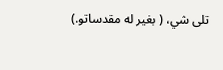تلی شي، ( بغير له مقدساتو.)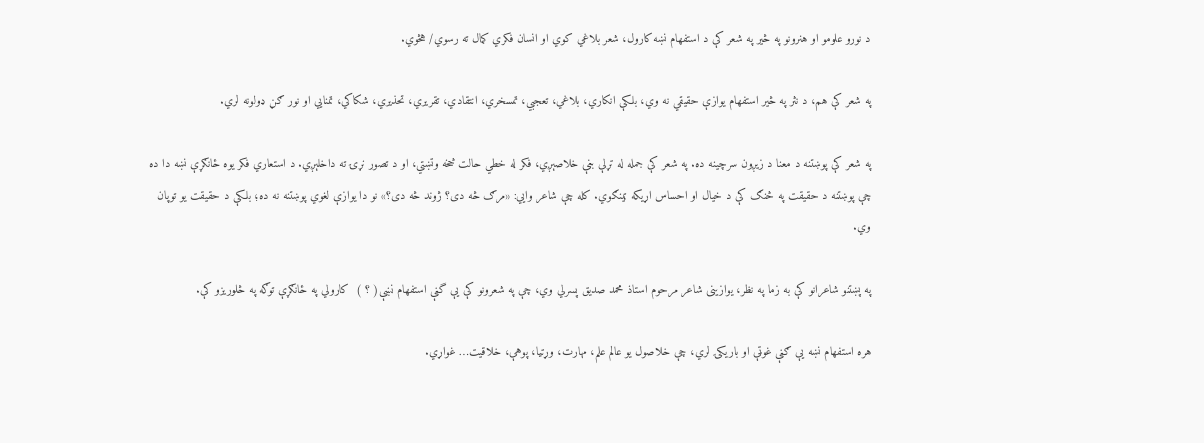د‌ نورو علومو او هنرونو په څير په شعر کې د استفهام نښه کارول، شعر بلاغي کوي او انسان فکري کمال ته رسوي/ هڅوي.

په‌ شعر کې هم، د نثر په څير استفهام یوازې حقيقي نه وي، بلکې انکاري، بلاغي، تعجبي، تمسخري، انتقادي، تقریري، تحذیري، شکاکي، تمنایي او نور ګڼ ډولونه لري.

په شعر کې پوښتنه د معنا د زیږون سرچینه ده. په شعر کې جمله له تړلې بڼې خلاصېږي، فکر له خطي حالت څخه وتښتي، او د تصور نړۍ ته داخلېږي. د استعاري فکر یوه ځانګړې نښه دا ده چې پوښتنه د حقیقت په څنګ کې د خیال او احساس اړیکه ټینګوي. کله چې شاعر وایي: «مرګ څه دی؟ ژوند څه دی؟» نو دا یوازې لغوي پوښتنه نه ده؛ بلکې د حقيقت يو توپان وي.

په پښتنو شاعرانو کې به زما په نظر، يوازينی شاعر مرحوم استاذ محمد صديق پسرلي وي، چې په شعرونو کې يې گڼې استفهام نښې( ؟ )  کارولي په ځانګړې توګه په څلوريزو کې.

هره استفهام نښه يې ګڼې غوټې او باريکۍ لري، چې خلاصول يو عالم علم، مهارت، وړتيا، پوهې، خلاقيت… غواړي.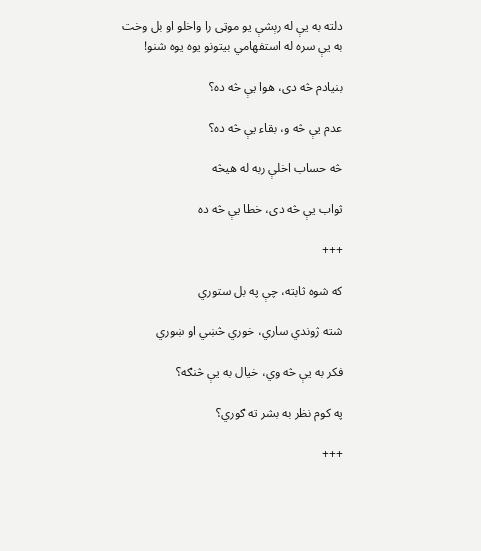دلته به يې له رېشې يو موټی را واخلو او بل وخت به يې سره له استفهامي بيتونو يوه يوه شنو!

بنيادم څه دی، هوا يې څه ده؟

عدم يې څه و، بقاء يې څه ده؟

څه حساب اخلې ربه له هيڅه

ثواب يې څه دی، خطا يې څه ده

+++

که شوه ثابته، چې په بل ستوري

شته ژوندي ساري، خوري څښي او ښوري

فکر به يې څه وي، خيال به يې څنګه؟

په کوم نظر به بشر ته ګوري؟

+++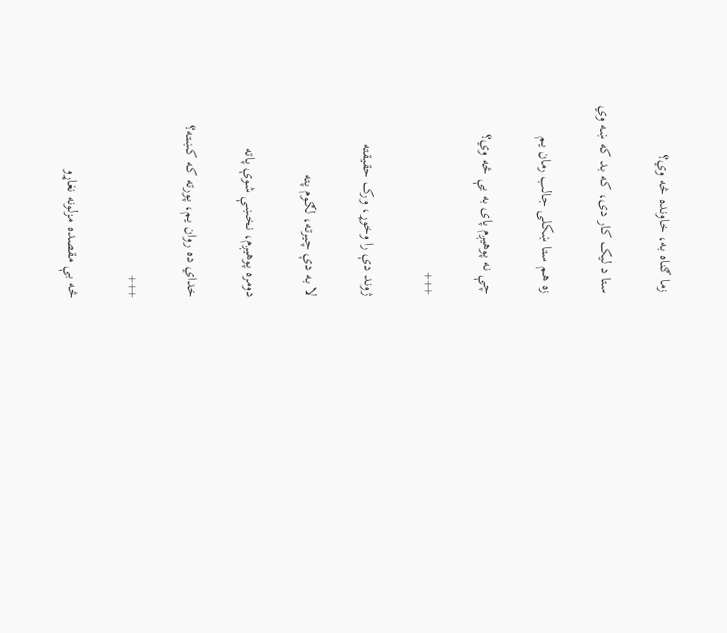زما ګناه به، خاونده څه وي؟

ستا د ليک کار دی، که بد که ښه وي

زه هم ستا ښکلی جالب رمان يم

چې نه پوهیږم پای به يې څه وي؟

+++

ژوند دې را وخوړ، ورک حقيقته

لا به دې چيرته، لګوم پته

دومره پوهيږم، نخښې شوې پاته

خداي ده روان يم، پورته که کښته؟

+++

څه بې مقصده مزلونه نغاړو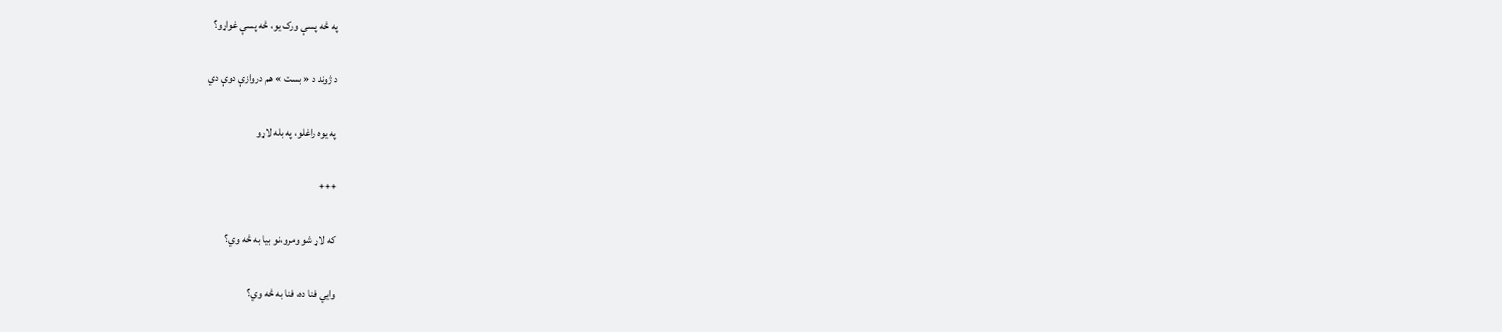په څه پسې ورک يو، څه پسې غواړو؟

د ژوند د « بست » هم دروازې دوې دي

په يوه راغلو، په بله لاړو

+++

که لاړ شو ومرو،نو بيا به څه وي؟

وايي فنا ده، فنا به څه وي؟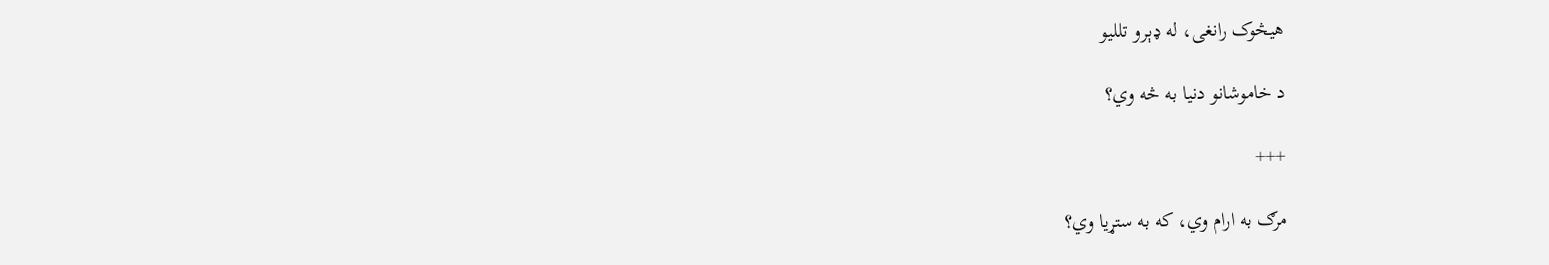هيڅوک رانغی، له ډېرو تلليو

د خاموشانو دنيا به څه وي؟

+++

مرګ به ارام وي، که به ستړیا وي؟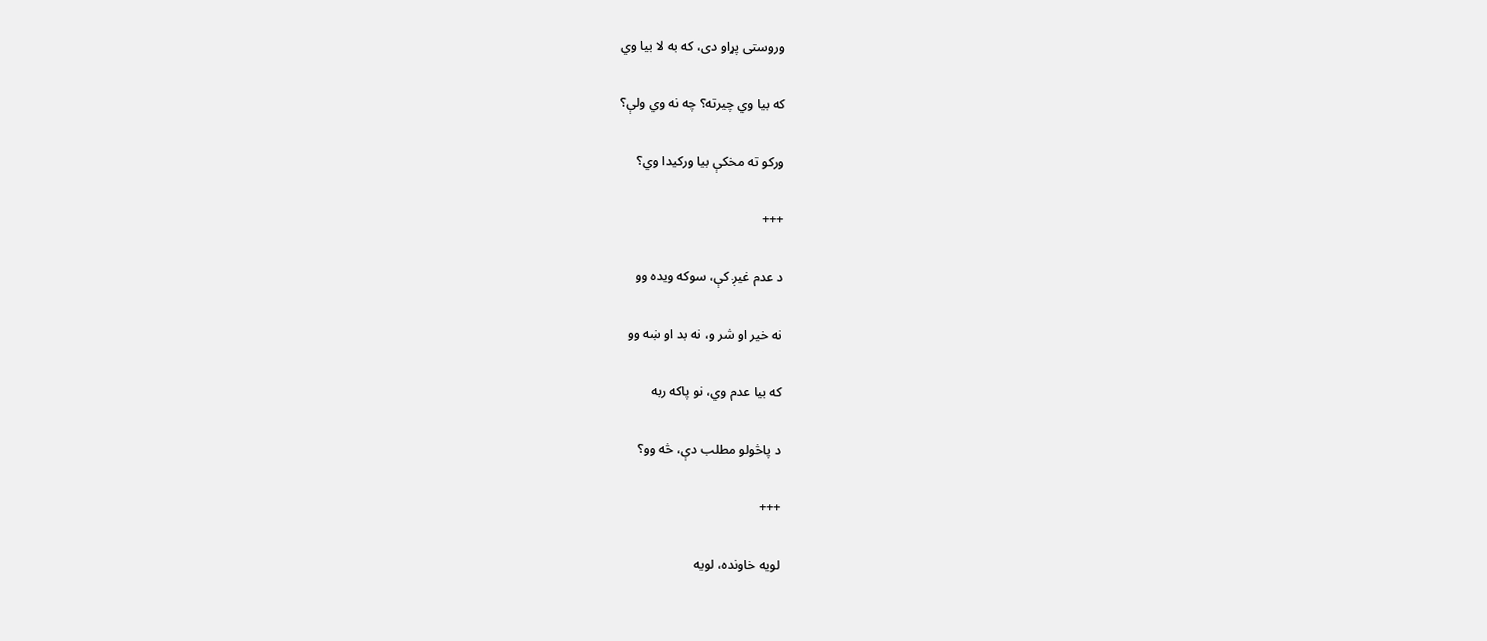وروستی پړاو دی، که به لا بيا وي

که بيا وي چيرته؟ چه نه وي ولې؟

ورکو ته مخکې بیا ورکيدا وي؟

+++

د‌‌ عدم غيږ کې، سوکه ويده وو

نه خير او شر و، نه بد او ښه وو

که بيا عدم وي، نو پاکه ربه

د‌ پاڅولو مطلب دې، څه وو؟

+++

لويه خاونده، لويه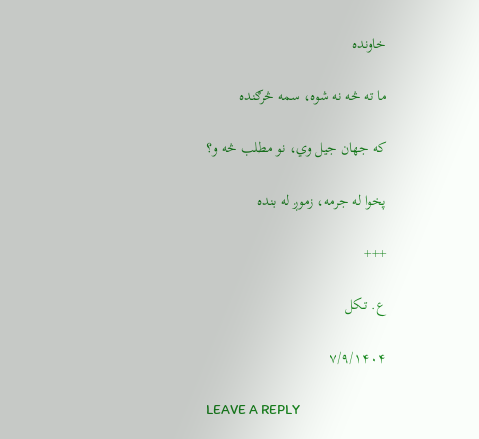خاونده

ما ته څه نه شوه، سمه څرګنده

که جهان جيل وي، نو مطلب څه و؟

پخوا له جرمه، زموږ له بنده

+++

ع. تـکل

۷/۹/۱۴۰۴

LEAVE A REPLY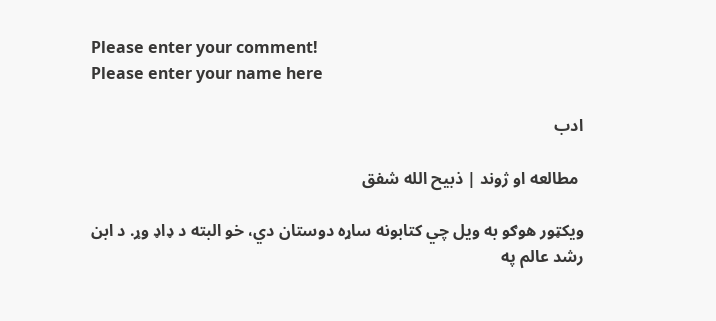Please enter your comment!
Please enter your name here

ادب

 مطالعه او ژوند | ذبیح الله شفق

ویکټور هوګو به ویل چي کتابونه ساړه دوستان دي، خو البته د ډاډ وړ. د ابن رشد عالم په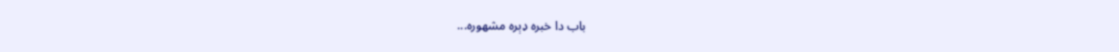باب دا خبره ډېره مشهوره...